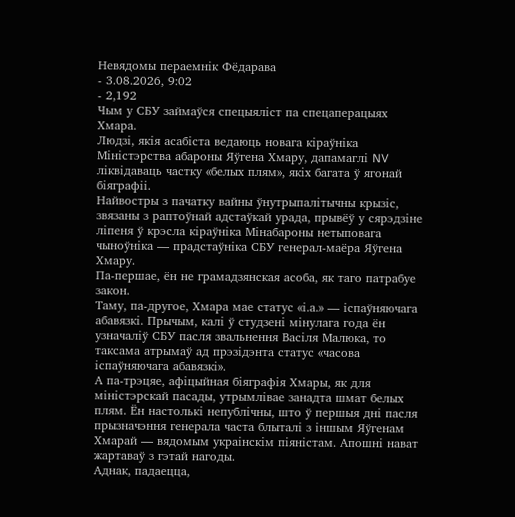Невядомы пераемнік Фёдарава
- 3.08.2026, 9:02
- 2,192
Чым у СБУ займаўся спецыяліст па спецаперацыях Хмара.
Людзі, якія асабіста ведаюць новага кіраўніка Міністэрства абароны Яўгена Хмару, дапамаглі NV ліквідаваць частку «белых плям», якіх багата ў ягонай біяграфіі.
Найвостры з пачатку вайны ўнутрыпалітычны крызіс, звязаны з раптоўнай адстаўкай урада, прывёў у сярэдзіне ліпеня ў крэсла кіраўніка Мінабароны нетыповага чыноўніка — прадстаўніка СБУ генерал-маёра Яўгена Хмару.
Па-першае, ён не грамадзянская асоба, як таго патрабуе закон.
Таму, па-другое, Хмара мае статус «і.а.» — іспаўняючага абавязкі. Прычым, калі ў студзені мінулага года ён узначаліў СБУ пасля звальнення Васіля Малюка, то таксама атрымаў ад прэзідэнта статус «часова іспаўняючага абавязкі».
А па-трэцяе, афіцыйная біяграфія Хмары, як для міністэрскай пасады, утрымлівае занадта шмат белых плям. Ён настолькі непублічны, што ў першыя дні пасля прызначэння генерала часта блыталі з іншым Яўгенам Хмарай — вядомым украінскім піяністам. Апошні нават жартаваў з гэтай нагоды.
Аднак, падаецца,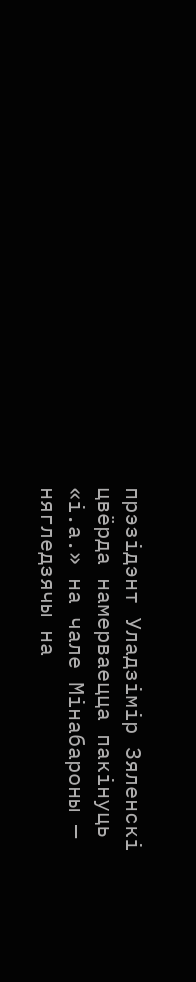прэзідэнт Уладзімір Зяленскі цвёрда намерваецца пакінуць «і.а.» на чале Мінабароны — нягледзячы на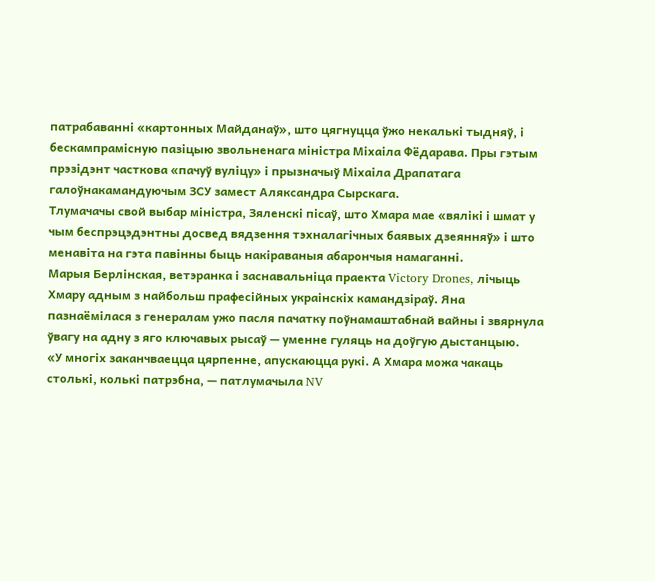патрабаванні «картонных Майданаў», што цягнуцца ўжо некалькі тыдняў, і бескампрамісную пазіцыю звольненага міністра Міхаіла Фёдарава. Пры гэтым прэзідэнт часткова «пачуў вуліцу» і прызначыў Міхаіла Драпатага галоўнакамандуючым ЗСУ замест Аляксандра Сырскага.
Тлумачачы свой выбар міністра, Зяленскі пісаў, што Хмара мае «вялікі і шмат у чым беспрэцэдэнтны досвед вядзення тэхналагічных баявых дзеянняў» і што менавіта на гэта павінны быць накіраваныя абарончыя намаганні.
Марыя Берлінская, ветэранка і заснавальніца праекта Victory Drones, лічыць Хмару адным з найбольш прафесійных украінскіх камандзіраў. Яна пазнаёмілася з генералам ужо пасля пачатку поўнамаштабнай вайны і звярнула ўвагу на адну з яго ключавых рысаў — уменне гуляць на доўгую дыстанцыю.
«У многіх заканчваецца цярпенне, апускаюцца рукі. А Хмара можа чакаць столькі, колькі патрэбна, — патлумачыла NV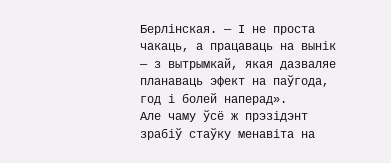Берлінская. — І не проста чакаць, а працаваць на вынік — з вытрымкай, якая дазваляе планаваць эфект на паўгода, год і болей наперад».
Але чаму ўсё ж прэзідэнт зрабіў стаўку менавіта на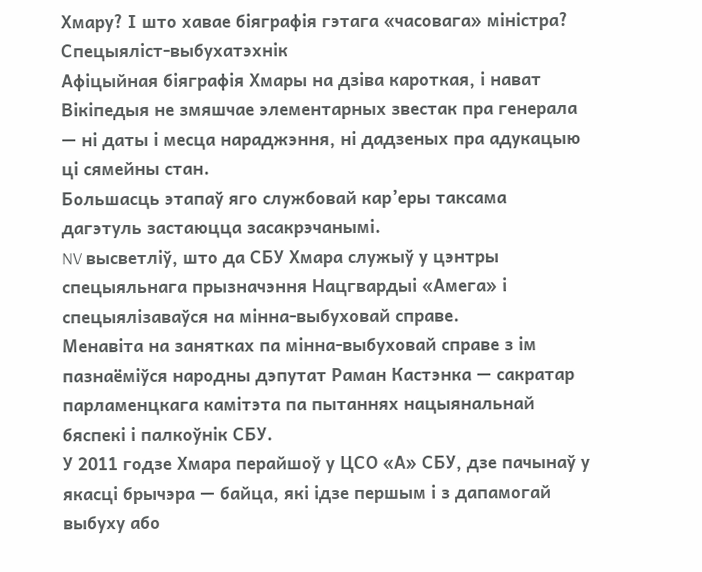Хмару? І што хавае біяграфія гэтага «часовага» міністра?
Спецыяліст-выбухатэхнік
Афіцыйная біяграфія Хмары на дзіва кароткая, і нават Вікіпедыя не змяшчае элементарных звестак пра генерала — ні даты і месца нараджэння, ні дадзеных пра адукацыю ці сямейны стан.
Большасць этапаў яго службовай кар’еры таксама дагэтуль застаюцца засакрэчанымі.
NV высветліў, што да СБУ Хмара служыў у цэнтры спецыяльнага прызначэння Нацгвардыі «Амега» і спецыялізаваўся на мінна-выбуховай справе.
Менавіта на занятках па мінна-выбуховай справе з ім пазнаёміўся народны дэпутат Раман Кастэнка — сакратар парламенцкага камітэта па пытаннях нацыянальнай бяспекі і палкоўнік СБУ.
У 2011 годзе Хмара перайшоў у ЦСО «А» СБУ, дзе пачынаў у якасці брычэра — байца, які ідзе першым і з дапамогай выбуху або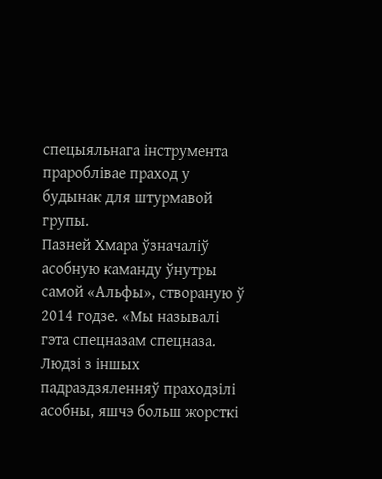спецыяльнага інструмента прароблівае праход у будынак для штурмавой групы.
Пазней Хмара ўзначаліў асобную каманду ўнутры самой «Альфы», створаную ў 2014 годзе. «Мы называлі гэта спецназам спецназа. Людзі з іншых падраздзяленняў праходзілі асобны, яшчэ больш жорсткі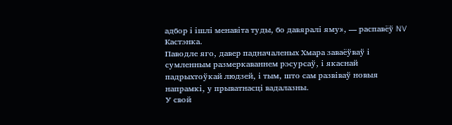адбор і ішлі менавіта туды, бо давяралі яму», — распавёў NV Кастэнка.
Паводле яго, давер падначаленых Хмара заваёўваў і сумленным размеркаваннем рэсурсаў, і якаснай падрыхтоўкай людзей, і тым, што сам развіваў новыя напрамкі, у прыватнасці вадалазны.
У свой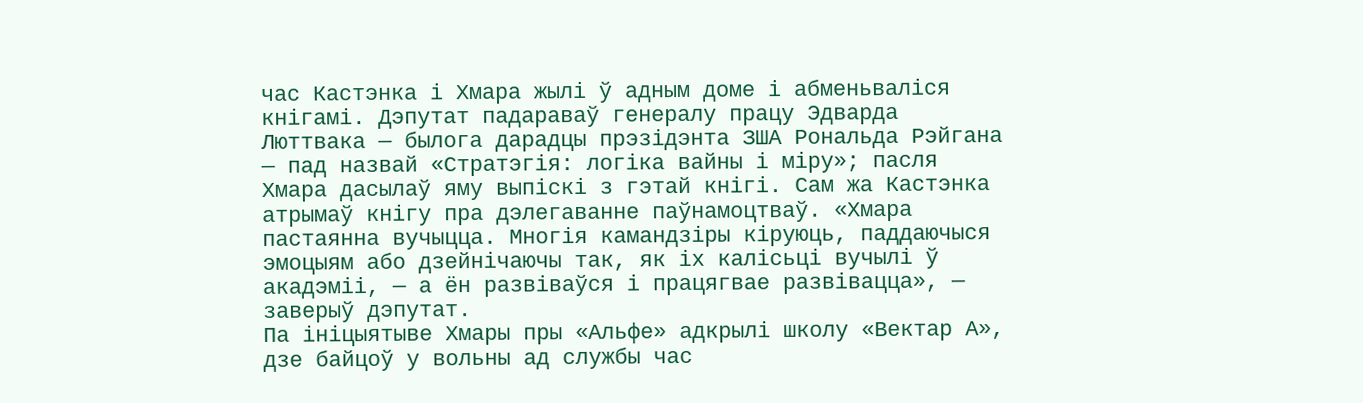час Кастэнка і Хмара жылі ў адным доме і абменьваліся кнігамі. Дэпутат падараваў генералу працу Эдварда Люттвака — былога дарадцы прэзідэнта ЗША Рональда Рэйгана — пад назвай «Стратэгія: логіка вайны і міру»; пасля Хмара дасылаў яму выпіскі з гэтай кнігі. Сам жа Кастэнка атрымаў кнігу пра дэлегаванне паўнамоцтваў. «Хмара пастаянна вучыцца. Многія камандзіры кіруюць, паддаючыся эмоцыям або дзейнічаючы так, як іх калісьці вучылі ў акадэміі, — а ён развіваўся і працягвае развівацца», — заверыў дэпутат.
Па ініцыятыве Хмары пры «Альфе» адкрылі школу «Вектар А», дзе байцоў у вольны ад службы час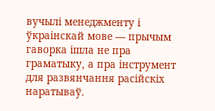вучылі менеджменту і ўкраінскай мове — прычым гаворка ішла не пра граматыку, а пра інструмент для развянчання расійскіх наратываў.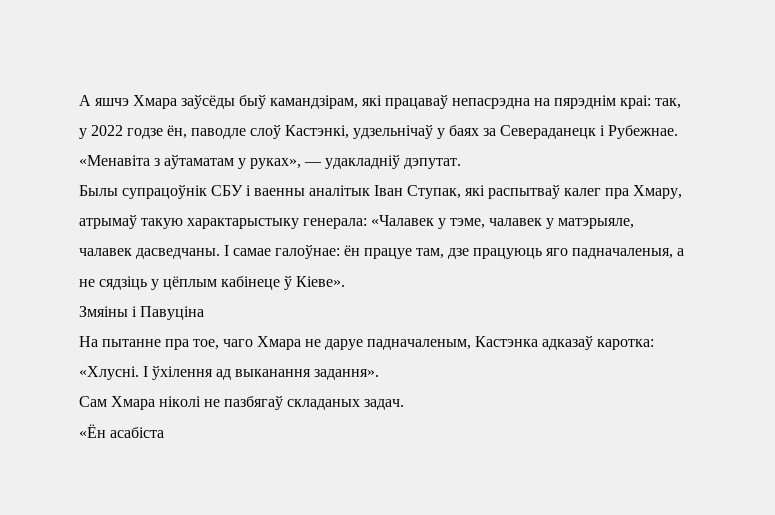А яшчэ Хмара заўсёды быў камандзірам, які працаваў непасрэдна на пярэднім краі: так, у 2022 годзе ён, паводле слоў Кастэнкі, удзельнічаў у баях за Севераданецк і Рубежнае. «Менавіта з аўтаматам у руках», — удакладніў дэпутат.
Былы супрацоўнік СБУ і ваенны аналітык Іван Ступак, які распытваў калег пра Хмару, атрымаў такую характарыстыку генерала: «Чалавек у тэме, чалавек у матэрыяле, чалавек дасведчаны. І самае галоўнае: ён працуе там, дзе працуюць яго падначаленыя, а не сядзіць у цёплым кабінеце ў Кіеве».
Змяіны і Павуціна
На пытанне пра тое, чаго Хмара не даруе падначаленым, Кастэнка адказаў каротка: «Хлусні. І ўхілення ад выканання задання».
Сам Хмара ніколі не пазбягаў складаных задач.
«Ён асабіста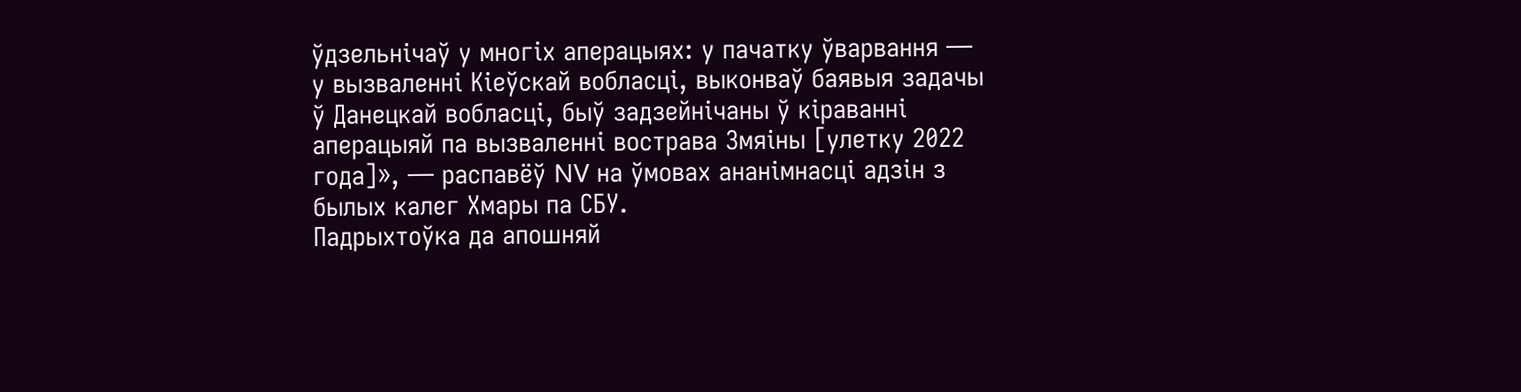ўдзельнічаў у многіх аперацыях: у пачатку ўварвання — у вызваленні Кіеўскай вобласці, выконваў баявыя задачы ў Данецкай вобласці, быў задзейнічаны ў кіраванні аперацыяй па вызваленні вострава Змяіны [улетку 2022 года]», — распавёў NV на ўмовах ананімнасці адзін з былых калег Хмары па СБУ.
Падрыхтоўка да апошняй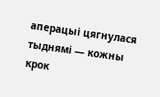аперацыі цягнулася тыднямі — кожны крок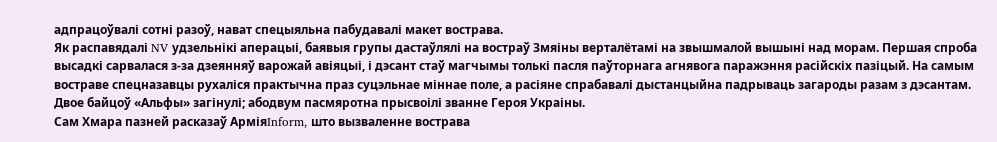адпрацоўвалі сотні разоў, нават спецыяльна пабудавалі макет вострава.
Як распавядалі NV удзельнікі аперацыі, баявыя групы дастаўлялі на востраў Змяіны верталётамі на звышмалой вышыні над морам. Першая спроба высадкі сарвалася з-за дзеянняў варожай авіяцыі, і дэсант стаў магчымы толькі пасля паўторнага агнявога паражэння расійскіх пазіцый. На самым востраве спецназавцы рухаліся практычна праз суцэльнае міннае поле, а расіяне спрабавалі дыстанцыйна падрываць загароды разам з дэсантам. Двое байцоў «Альфы» загінулі; абодвум пасмяротна прысвоілі званне Героя Украіны.
Сам Хмара пазней расказаў АрміяInform, што вызваленне вострава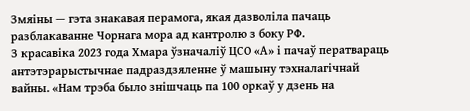Змяіны — гэта знакавая перамога, якая дазволіла пачаць разблакаванне Чорнага мора ад кантролю з боку РФ.
З красавіка 2023 года Хмара ўзначаліў ЦСО «А» і пачаў ператвараць антэтэрарыстычнае падраздзяленне ў машыну тэхналагічнай вайны. «Нам трэба было знішчаць па 100 оркаў у дзень на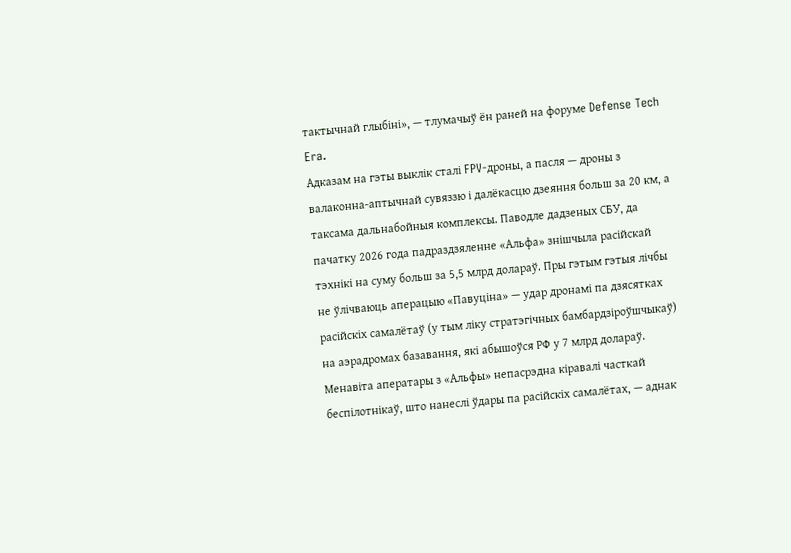тактычнай глыбіні», — тлумачыў ён раней на форуме Defense Tech Era.
Адказам на гэты выклік сталі FPV-дроны, а пасля — дроны з валаконна-аптычнай сувяззю і далёкасцю дзеяння больш за 20 км, а таксама дальнабойныя комплексы. Паводле дадзеных СБУ, да пачатку 2026 года падраздзяленне «Альфа» знішчыла расійскай тэхнікі на суму больш за 5,5 млрд долараў. Пры гэтым гэтыя лічбы не ўлічваюць аперацыю «Павуціна» — удар дронамі па дзясятках расійскіх самалётаў (у тым ліку стратэгічных бамбардзіроўшчыкаў) на аэрадромах базавання, які абышоўся РФ у 7 млрд долараў.
Менавіта аператары з «Альфы» непасрэдна кіравалі часткай беспілотнікаў, што нанеслі ўдары па расійскіх самалётах, — аднак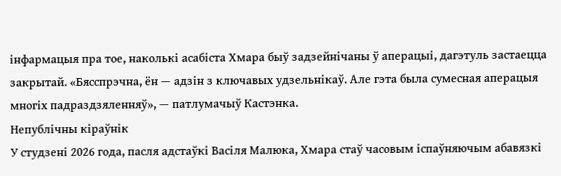інфармацыя пра тое, наколькі асабіста Хмара быў задзейнічаны ў аперацыі, дагэтуль застаецца закрытай. «Бясспрэчна, ён — адзін з ключавых удзельнікаў. Але гэта была сумесная аперацыя многіх падраздзяленняў», — патлумачыў Кастэнка.
Непублічны кіраўнік
У студзені 2026 года, пасля адстаўкі Васіля Малюка, Хмара стаў часовым іспаўняючым абавязкі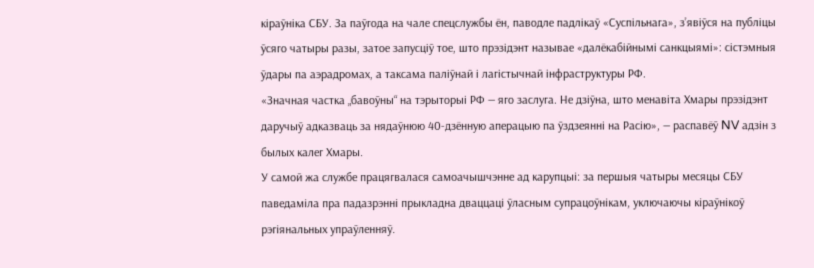кіраўніка СБУ. За паўгода на чале спецслужбы ён, паводле падлікаў «Суспільнага», з’явіўся на публіцы ўсяго чатыры разы, затое запусціў тое, што прэзідэнт называе «далёкабійнымі санкцыямі»: сістэмныя ўдары па аэрадромах, а таксама паліўнай і лагістычнай інфраструктуры РФ.
«Значная частка „бавоўны“ на тэрыторыі РФ — яго заслуга. Не дзіўна, што менавіта Хмары прэзідэнт даручыў адказваць за нядаўнюю 40-дзённую аперацыю па ўздзеянні на Расію», — распавёў NV адзін з былых калег Хмары.
У самой жа службе працягвалася самоачышчэнне ад карупцыі: за першыя чатыры месяцы СБУ паведаміла пра падазрэнні прыкладна дваццаці ўласным супрацоўнікам, уключаючы кіраўнікоў рэгіянальных упраўленняў.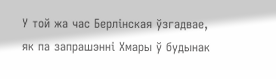У той жа час Берлінская ўзгадвае, як па запрашэнні Хмары ў будынак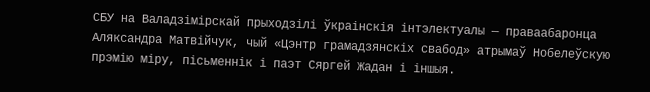СБУ на Валадзімірскай прыходзілі ўкраінскія інтэлектуалы — праваабаронца Аляксандра Матвійчук, чый «Цэнтр грамадзянскіх свабод» атрымаў Нобелеўскую прэмію міру, пісьменнік і паэт Сяргей Жадан і іншыя.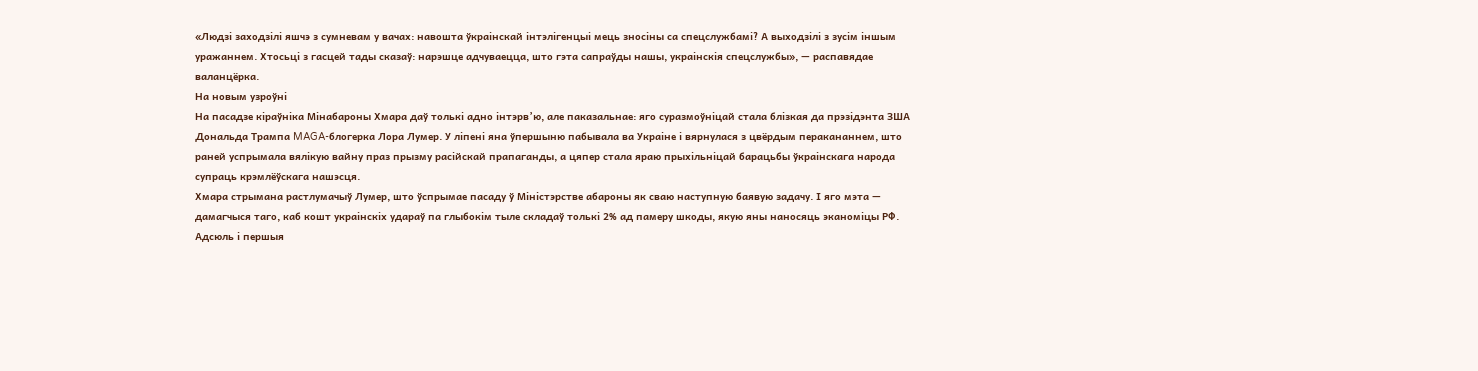«Людзі заходзілі яшчэ з сумневам у вачах: навошта ўкраінскай інтэлігенцыі мець зносіны са спецслужбамі? А выходзілі з зусім іншым уражаннем. Хтосьці з гасцей тады сказаў: нарэшце адчуваецца, што гэта сапраўды нашы, украінскія спецслужбы», — распавядае валанцёрка.
На новым узроўні
На пасадзе кіраўніка Мінабароны Хмара даў толькі адно інтэрв’ю, але паказальнае: яго суразмоўніцай стала блізкая да прэзідэнта ЗША Дональда Трампа MAGA-блогерка Лора Лумер. У ліпені яна ўпершыню пабывала ва Украіне і вярнулася з цвёрдым перакананнем, што раней успрымала вялікую вайну праз прызму расійскай прапаганды, а цяпер стала яраю прыхільніцай барацьбы ўкраінскага народа супраць крэмлёўскага нашэсця.
Хмара стрымана растлумачыў Лумер, што ўспрымае пасаду ў Міністэрстве абароны як сваю наступную баявую задачу. І яго мэта — дамагчыся таго, каб кошт украінскіх удараў па глыбокім тыле складаў толькі 2% ад памеру шкоды, якую яны наносяць эканоміцы РФ.
Адсюль і першыя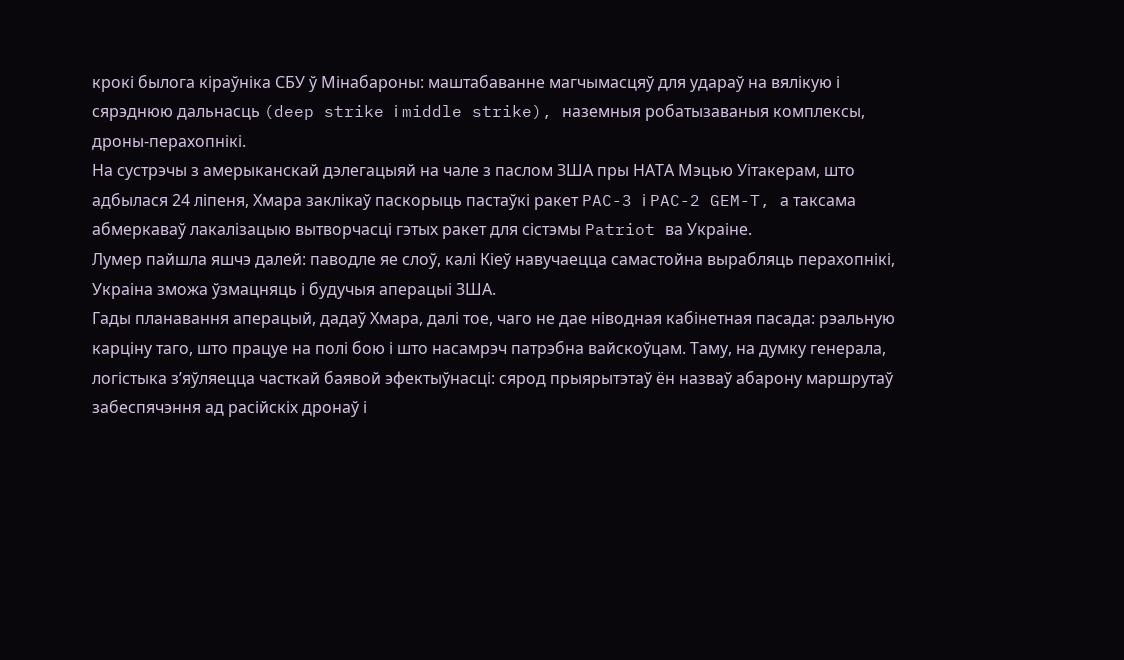крокі былога кіраўніка СБУ ў Мінабароны: маштабаванне магчымасцяў для удараў на вялікую і сярэднюю дальнасць (deep strike і middle strike), наземныя робатызаваныя комплексы, дроны-перахопнікі.
На сустрэчы з амерыканскай дэлегацыяй на чале з паслом ЗША пры НАТА Мэцью Уітакерам, што адбылася 24 ліпеня, Хмара заклікаў паскорыць пастаўкі ракет PAC-3 і PAC-2 GEM-T, а таксама абмеркаваў лакалізацыю вытворчасці гэтых ракет для сістэмы Patriot ва Украіне.
Лумер пайшла яшчэ далей: паводле яе слоў, калі Кіеў навучаецца самастойна вырабляць перахопнікі, Украіна зможа ўзмацняць і будучыя аперацыі ЗША.
Гады планавання аперацый, дадаў Хмара, далі тое, чаго не дае ніводная кабінетная пасада: рэальную карціну таго, што працуе на полі бою і што насамрэч патрэбна вайскоўцам. Таму, на думку генерала, логістыка з’яўляецца часткай баявой эфектыўнасці: сярод прыярытэтаў ён назваў абарону маршрутаў забеспячэння ад расійскіх дронаў і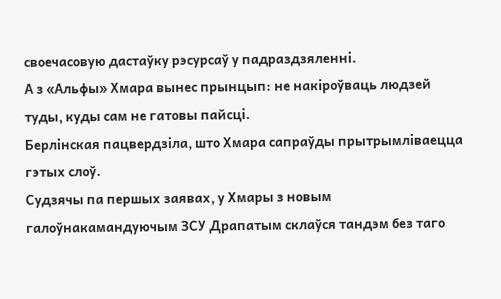своечасовую дастаўку рэсурсаў у падраздзяленні.
А з «Альфы» Хмара вынес прынцып: не накіроўваць людзей туды, куды сам не гатовы пайсці.
Берлінская пацвердзіла, што Хмара сапраўды прытрымліваецца гэтых слоў.
Судзячы па першых заявах, у Хмары з новым галоўнакамандуючым ЗСУ Драпатым склаўся тандэм без таго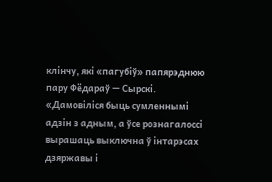клінчу, які «пагубіў» папярэднюю пару Фёдараў — Сырскі.
«Дамовіліся быць сумленнымі адзін з адным, а ўсе рознагалоссі вырашаць выключна ў інтарэсах дзяржавы і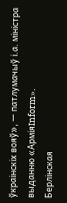ўкраінскіх вояў», — патлумачыў і.а. міністра выданню «АрміяInform».
Берлінская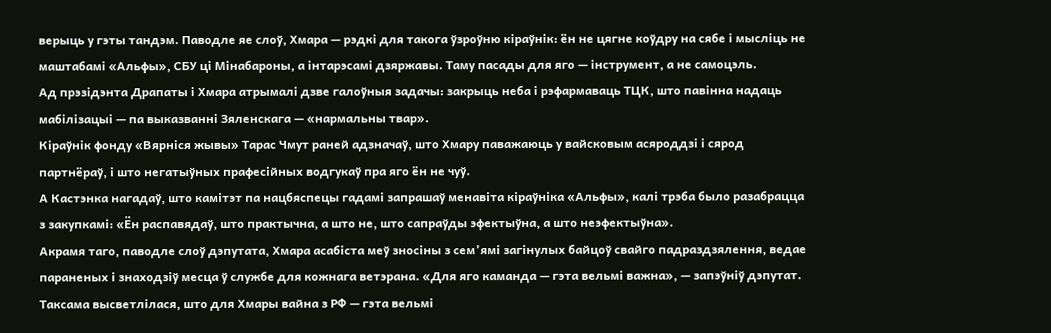верыць у гэты тандэм. Паводле яе слоў, Хмара — рэдкі для такога ўзроўню кіраўнік: ён не цягне коўдру на сябе і мысліць не маштабамі «Альфы», СБУ ці Мінабароны, а інтарэсамі дзяржавы. Таму пасады для яго — інструмент, а не самоцэль.
Ад прэзідэнта Драпаты і Хмара атрымалі дзве галоўныя задачы: закрыць неба і рэфармаваць ТЦК, што павінна надаць мабілізацыі — па выказванні Зяленскага — «нармальны твар».
Кіраўнік фонду «Вярніся жывы» Тарас Чмут раней адзначаў, што Хмару паважаюць у вайсковым асяроддзі і сярод партнёраў, і што негатыўных прафесійных водгукаў пра яго ён не чуў.
А Кастэнка нагадаў, што камітэт па нацбяспецы гадамі запрашаў менавіта кіраўніка «Альфы», калі трэба было разабрацца з закупкамі: «Ён распавядаў, што практычна, а што не, што сапраўды эфектыўна, а што неэфектыўна».
Акрамя таго, паводле слоў дэпутата, Хмара асабіста меў зносіны з сем’ямі загінулых байцоў свайго падраздзялення, ведае параненых і знаходзіў месца ў службе для кожнага ветэрана. «Для яго каманда — гэта вельмі важна», — запэўніў дэпутат.
Таксама высветлілася, што для Хмары вайна з РФ — гэта вельмі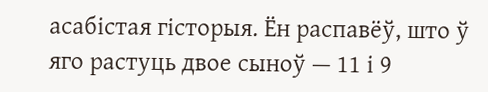асабістая гісторыя. Ён распавёў, што ў яго растуць двое сыноў — 11 і 9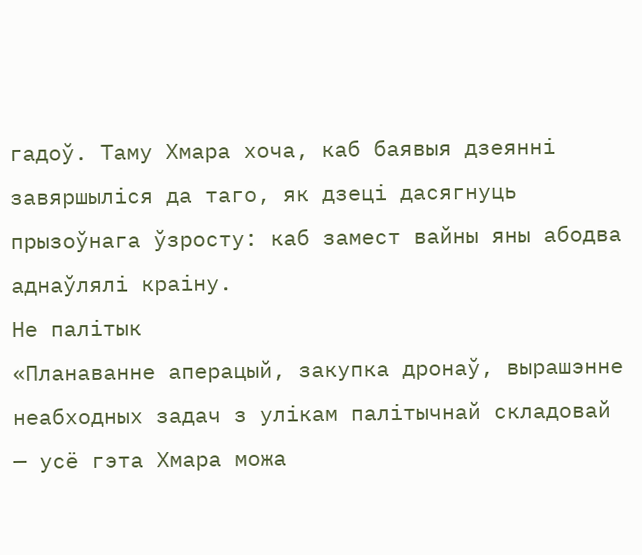гадоў. Таму Хмара хоча, каб баявыя дзеянні завяршыліся да таго, як дзеці дасягнуць прызоўнага ўзросту: каб замест вайны яны абодва аднаўлялі краіну.
Не палітык
«Планаванне аперацый, закупка дронаў, вырашэнне неабходных задач з улікам палітычнай складовай — усё гэта Хмара можа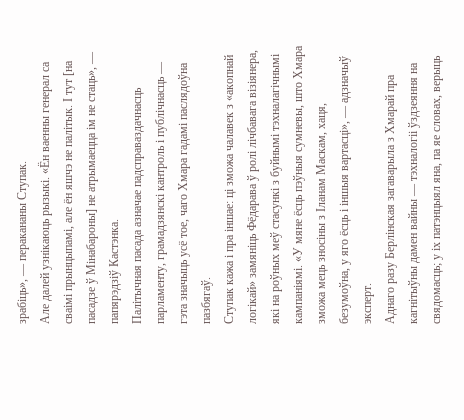зрабіць», — перакананы Ступак.
Але далей узнікаюць рызыкі. «Ён ваенны генерал са сваімі прынцыпамі, але ён яшчэ не палітык. І тут [на пасадзе ў Мінабароны] не атрымаецца ім не стаць», — папярэдзіў Кастэнка.
Палітычная пасада азначае падсправаздачнасць парламенту, грамадзянскі кантроль і публічнасць — гэта значыць усё тое, чаго Хмара гадамі паслядоўна пазбягаў.
Ступак кажа і пра іншае: ці зможа чалавек з «акопнай логікай» замяніць Фёдарава ў ролі лічбавага візіянера, які на роўных меў стасункі з буйнымі тэхналагічнымі кампаніямі. «У мяне ёсць пэўныя сумневы, што Хмара зможа мець зносіны з Іланам Маскам, хаця, безумоўна, у яго ёсць і іншыя вартасці», — адзначыў эксперт.
Аднаго разу Берлінская загаварыла з Хмарай пра кагнітыўны дамен вайны — тэхналогіі ўздзеяння на свядомасць; у іх патэнцыял яна, па яе словах, верыць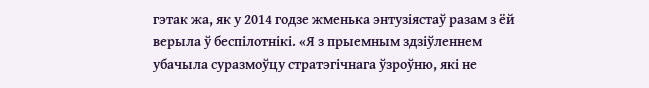гэтак жа, як у 2014 годзе жменька энтузіястаў разам з ёй верыла ў беспілотнікі. «Я з прыемным здзіўленнем убачыла суразмоўцу стратэгічнага ўзроўню, які не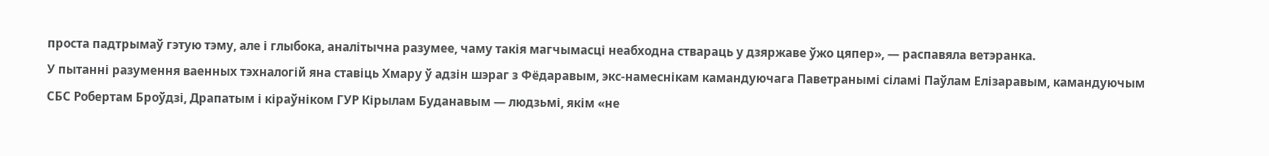проста падтрымаў гэтую тэму, але і глыбока, аналітычна разумее, чаму такія магчымасці неабходна ствараць у дзяржаве ўжо цяпер», — распавяла ветэранка.
У пытанні разумення ваенных тэхналогій яна ставіць Хмару ў адзін шэраг з Фёдаравым, экс-намеснікам камандуючага Паветранымі сіламі Паўлам Елізаравым, камандуючым СБС Робертам Броўдзі, Драпатым і кіраўніком ГУР Кірылам Буданавым — людзьмі, якім «не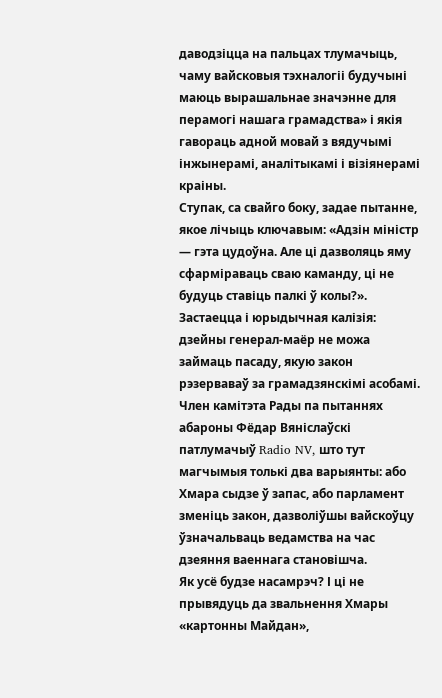даводзіцца на пальцах тлумачыць, чаму вайсковыя тэхналогіі будучыні маюць вырашальнае значэнне для перамогі нашага грамадства» і якія гавораць адной мовай з вядучымі інжынерамі, аналітыкамі і візіянерамі краіны.
Ступак, са свайго боку, задае пытанне, якое лічыць ключавым: «Адзін міністр — гэта цудоўна. Але ці дазволяць яму сфарміраваць сваю каманду, ці не будуць ставіць палкі ў колы?».
Застаецца і юрыдычная калізія: дзейны генерал-маёр не можа займаць пасаду, якую закон рэзерваваў за грамадзянскімі асобамі. Член камітэта Рады па пытаннях абароны Фёдар Вяніслаўскі патлумачыў Radio NV, што тут магчымыя толькі два варыянты: або Хмара сыдзе ў запас, або парламент зменіць закон, дазволіўшы вайскоўцу ўзначальваць ведамства на час дзеяння ваеннага становішча.
Як усё будзе насамрэч? І ці не прывядуць да звальнення Хмары «картонны Майдан»,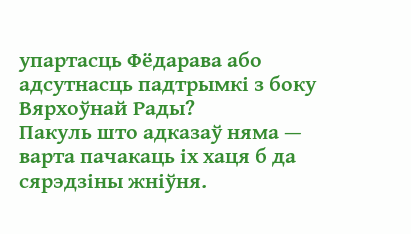упартасць Фёдарава або адсутнасць падтрымкі з боку Вярхоўнай Рады?
Пакуль што адказаў няма — варта пачакаць іх хаця б да сярэдзіны жніўня.